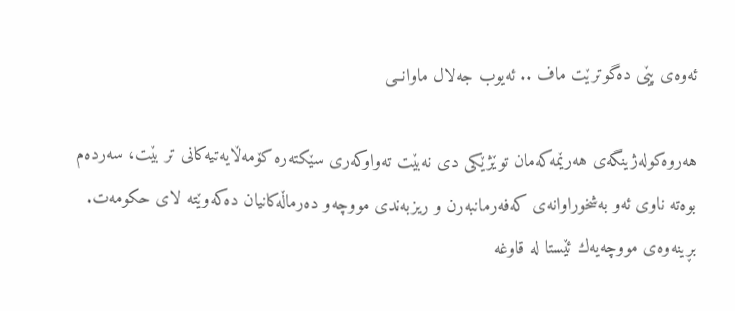ئه‌وه‌ی پێی ده‌گوترێت ماف .. ئه‌یوب جه‌لال ماوانــی

هه‌روه‌كوله‌ژینگه‌ی هه‌رێمه‌كه‌مان توێژێكی دی نه‌بێت ته‌واوكه‌ری سێكته‌ره‌ كۆمه‌ڵایه‌تیه‌كانی تر بێت، سه‌رده‌م بوه‌ته‌ ناوی ئه‌و به‌شخوراوانه‌ی كه‌فه‌رمانبه‌رن و ریزبه‌ندی مووچه‌و ده‌رماڵه‌كانیان ده‌كه‌وێته‌ لای حكومه‌ت. بڕینه‌وه‌ی مووچه‌یه‌ك ئێستا له‌ قاوغه‌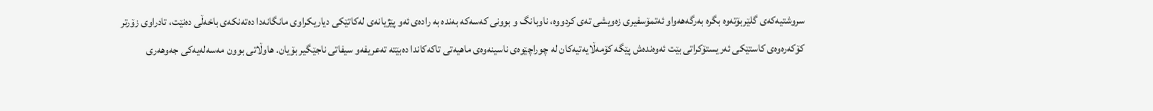سروشتیه‌كه‌ی گلێربۆته‌وه‌ بگره‌ به‌رگه‌هه‌واو ئه‌تمۆسفیری زه‌ویشی ته‌ی كردووه‌، ناوبانگ و بوونی كه‌سه‌كه‌ به‌نده‌ به‌ راده‌ی ئه‌و پێژیانه‌ی له‌كاتێكی دیاریكراوی مانگانه‌دا ده‌ته‌نكه‌ی باخه‌ڵی ده‌نێت، تادراوی زۆرتر كۆكه‌ره‌وه‌ی كاستێكی ئه‌ریستۆكراتی بێت ئه‌وه‌نده‌ش پێگه‌ كۆمه‌ڵایه‌تیه‌كان له‌ چوراچێوه‌ی ناسینه‌وه‌ی ماهیه‌تی تاكه‌كاندا ده‌بێته‌ ته‌عریفه‌و سیفاتی ناجێگیر بۆیان. هاوڵاتی بوون مه‌سه‌له‌یه‌كی جه‌وهه‌ری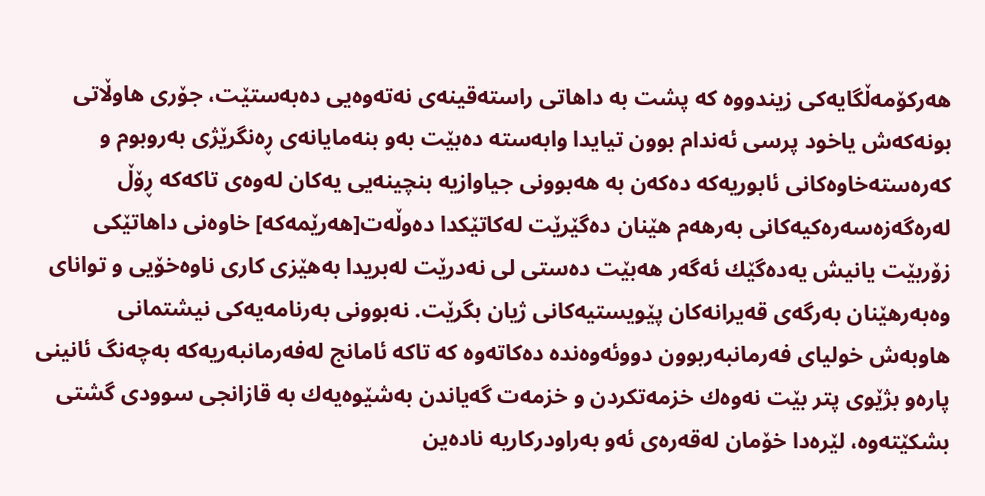هه‌ركۆمه‌ڵگایه‌كی زیندووه‌ كه‌ پشت به‌ داهاتی راسته‌قینه‌ی نه‌ته‌وه‌یی ده‌به‌ستێت، جۆری هاوڵاتی بونه‌كه‌ش یاخود پرسی ئه‌ندام بوون تیایدا وابه‌سته‌ ده‌بێت به‌و بنه‌مایانه‌ی ڕه‌نگرێژی به‌روبوم و كه‌ره‌سته‌خاوه‌كانی ئابوریه‌كه‌ ده‌كه‌ن به‌ هه‌بوونی جیاوازیه‌ بنچینه‌یی یه‌كان له‌وه‌ی تاكه‌كه‌ ڕۆڵ له‌ره‌گه‌زه‌سه‌ره‌كیه‌كانی به‌رهه‌م هێنان ده‌گێرێت له‌كاتێكدا ده‌وڵه‌ت[هه‌رێمه‌كه‌] خاوه‌نی داهاتێكی زۆربێت یانیش یه‌ده‌گێك ئه‌گه‌ر هه‌بێت ده‌ستی لی نه‌درێت له‌بریدا به‌هێزی كاری ناوه‌خۆیی و توانای وه‌به‌رهێنان به‌رگه‌ی قه‌یرانه‌كان پێویستیه‌كانی ژیان بگرێت. نه‌بوونی به‌رنامه‌یه‌كی نیشتمانی هاوبه‌ش خولیای فه‌رمانبه‌ربوون دووئه‌وه‌نده‌ ده‌كاته‌وه‌ كه‌ تاكه‌ ئامانج له‌فه‌رمانبه‌ریه‌كه‌ به‌چه‌نگ ئانینی پاره‌و بژێوی پتر بێت نه‌وه‌ك خزمه‌تكردن و خزمه‌ت گه‌یاندن به‌شێوه‌یه‌ك به‌ قازانجی سوودی گشتی بشكێته‌وه‌، لێره‌دا خۆمان له‌قه‌ره‌ی ئه‌و به‌راودركاریه‌ ناده‌ین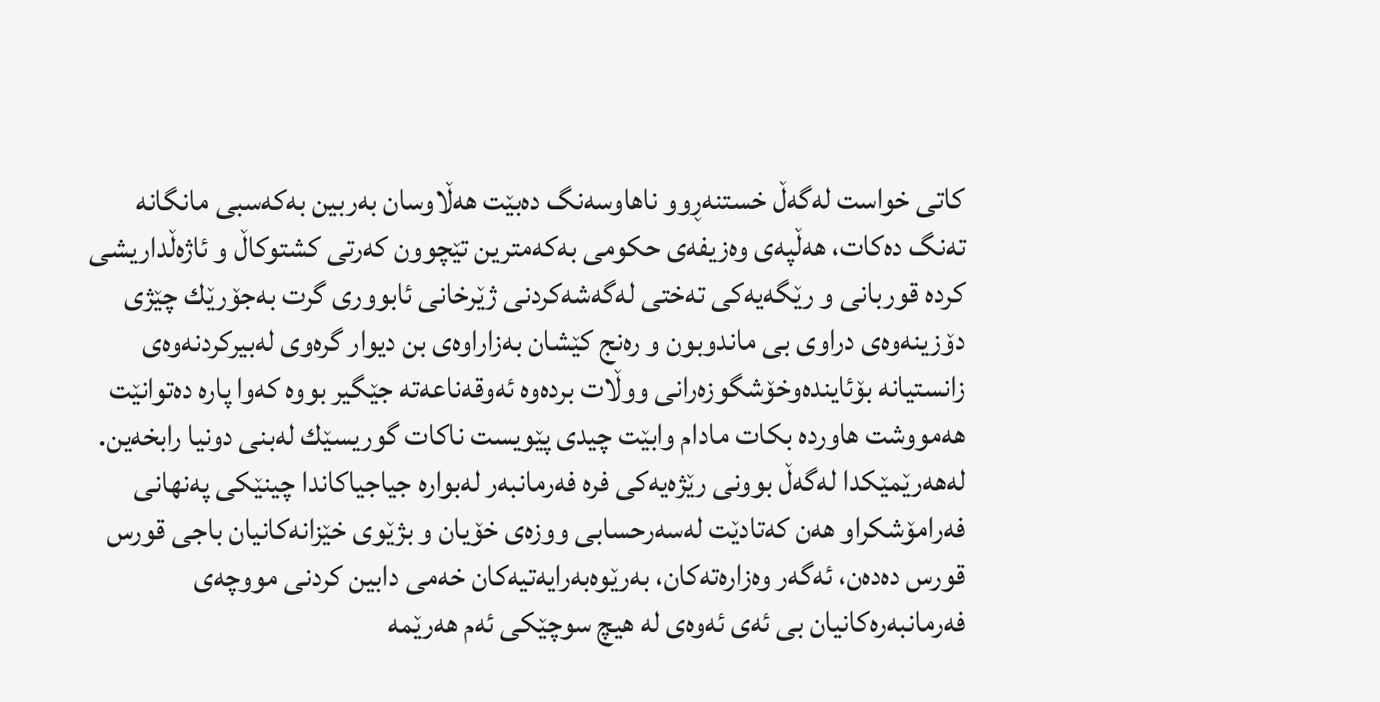كاتی خواست له‌گه‌ڵ خستنه‌ڕوو ناهاوسه‌نگ ده‌بێت هه‌ڵاوسان به‌ربین به‌كه‌سبی مانگانه‌ ته‌نگ ده‌كات، هه‌ڵپه‌ی وه‌زیفه‌ی حكومی به‌كه‌مترین تێچوون كه‌رتی كشتوكاڵ و ئاژه‌ڵداریشی كرده‌ قوربانی و رێگه‌یه‌كی ته‌ختی له‌گه‌شه‌كردنی ژێرخانی ئابووری گرت به‌جۆرێك چێژی دۆزینه‌وه‌ی دراوی بی ماندوبون و ره‌نج كێشان به‌زاراوه‌ی بن دیوار گره‌وی له‌بیركردنه‌وه‌ی زانستیانه‌ بۆئاینده‌وخۆشگوزه‌رانی ووڵات برده‌وه‌ ئه‌وقه‌ناعه‌ته‌ جێگیر بووه‌ كه‌وا پاره‌ ده‌توانێت هه‌مووشت هاورده‌ بكات مادام وابێت چیدی پێویست ناكات گوریسێك له‌بنی دونیا رابخه‌ین. له‌هه‌رێمێكدا له‌گه‌ڵ بوونی رێژه‌یه‌كی فره‌ فه‌رمانبه‌ر له‌بواره‌ جیاجیاكاندا چینێكی په‌نهانی فه‌رامۆشكراو هه‌ن كه‌تادێت له‌سه‌رحسابی ووزه‌ی خۆیان و بژێوی خێزانه‌كانیان باجی قورس قورس ده‌ده‌ن، ئه‌گه‌ر وه‌زاره‌ته‌كان، به‌رێوه‌به‌رایه‌تیه‌كان خه‌می دابین كردنی مووچه‌ی فه‌رمانبه‌ره‌كانیان بی ئه‌ی ئه‌وه‌ی له‌ هیچ سوچێكی ئه‌م هه‌رێمه‌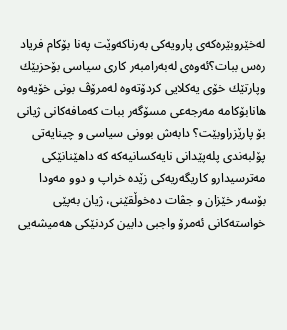له‌خێروبێره‌كه‌ی پارویه‌كی به‌رناكه‌وێت په‌نا بۆكام فریاد ره‌س ببات؟ئه‌وه‌ی له‌به‌رامبه‌ر كاری سیاسی بۆحزبێك وپارتێك خۆی یه‌كلایی كردۆته‌وه‌ له‌مرۆڤ بونی خۆیه‌وه‌ هانابۆكامه‌ مه‌رجه‌عی مسۆگه‌ر ببات كه‌مافه‌كانی ژیانی بۆ پارێزراوبێت؟ دابه‌ش بوونی سیاسی و چینایه‌تی پۆلبه‌ندی پله‌پێدانی نایه‌كسانیه‌كه‌ كه‌ داهێنانێكی مه‌ترسیدارو كاریگه‌ریه‌كی زێده‌ خراپ و دوو مه‌ودا بۆسه‌ر خێزان و جڤات ده‌خوڵقێنی، ژیان به‌پێی خواسته‌كانی ئه‌مرۆ واجبی دابین كردنێكی هه‌میشه‌یی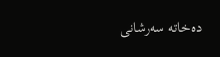ده‌خاته‌ سه‌رشانی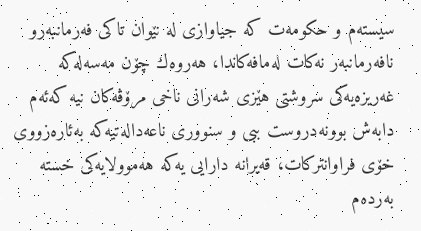سیسته‌م و حكومه‌ت كه‌ جیاوازی له‌ نێوان تاكی فه‌رمانبه‌رو نافه‌رمانبه‌ر نه‌كات له‌مافه‌كاندا، هه‌روه‌ك چۆن مه‌سه‌له‌كه‌ غه‌ریزه‌یه‌كی سروشتی هێزی شه‌رانی ناخی مرۆڤه‌كان نیه‌ كه‌ئه‌م دابه‌ش بوونه‌دروست ببی و سنووری ناعه‌داله‌تیه‌كه‌ به‌ئاره‌زووی خۆی فراوانتركات، قه‌یرانه‌ دارایی یه‌كه‌ هه‌موولایه‌كی خسته‌ به‌رده‌م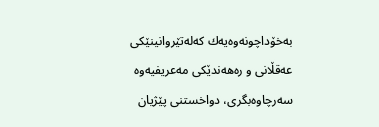به‌خۆداچونه‌وه‌یه‌ك كه‌له‌تێروانینێكی عه‌قڵانی و ره‌هه‌ندێكی مه‌عریفیه‌وه‌ سه‌رچاوه‌بگری، دواخستنی پێژیان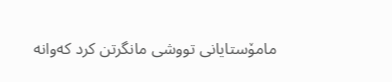مامۆستایانی تووشی مانگرتن كرد كه‌وانه‌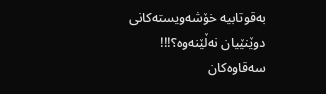به‌قوتابیه‌ خۆشه‌ویسته‌كانی دوێنێیان نه‌ڵێنه‌وه‌؟!!! سه‌قاوه‌كان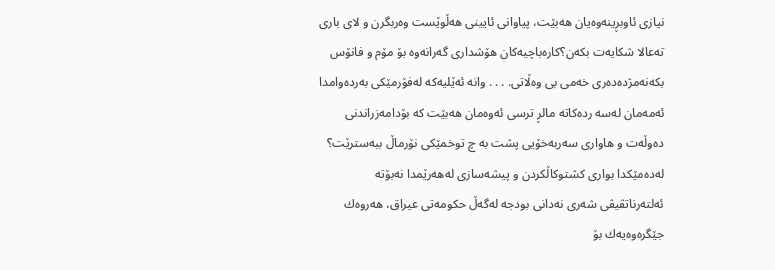نیازی ئاوبڕینه‌وه‌یان هه‌بێت، پیاوانی ئایینی هه‌ڵوێست وه‌ربگرن و لای باری ته‌عالا شكایه‌ت بكه‌ن؟كاره‌باچیه‌كان هۆشداری گه‌رانه‌وه‌ بۆ مۆم و فانۆس بكه‌نه‌مژده‌ده‌ری خه‌می بی وه‌ڵاتی. . . . وانه‌ ئه‌ێلیه‌كه‌ له‌فۆرمێكی به‌رده‌وامدا ئه‌مه‌مان له‌سه‌ رده‌كاته‌ مالڕ ترسی ئه‌وه‌مان هه‌بێت كه‌ بۆدامه‌زراندنی ده‌وڵه‌ت و هاواری سه‌ربه‌خۆیی پشت به‌ چ توخمێكی نۆرماڵ ببه‌سترێت؟ له‌ده‌مێكدا بواری كشتوكاڵكردن و پیشه‌سازی له‌هه‌رێمدا نه‌بۆته‌ ئه‌لته‌رناتڤیڤی شه‌ری نه‌دانی بودجه‌ له‌گه‌ڵ حكومه‌تی عیراق، هه‌روه‌ك جێگره‌وه‌یه‌ك بۆ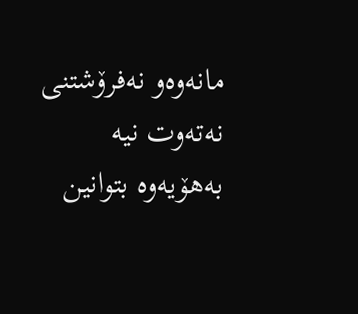مانه‌وه‌و نه‌فرۆشتنی نه‌ته‌وت نیه‌ به‌هۆیه‌وه‌ بتوانین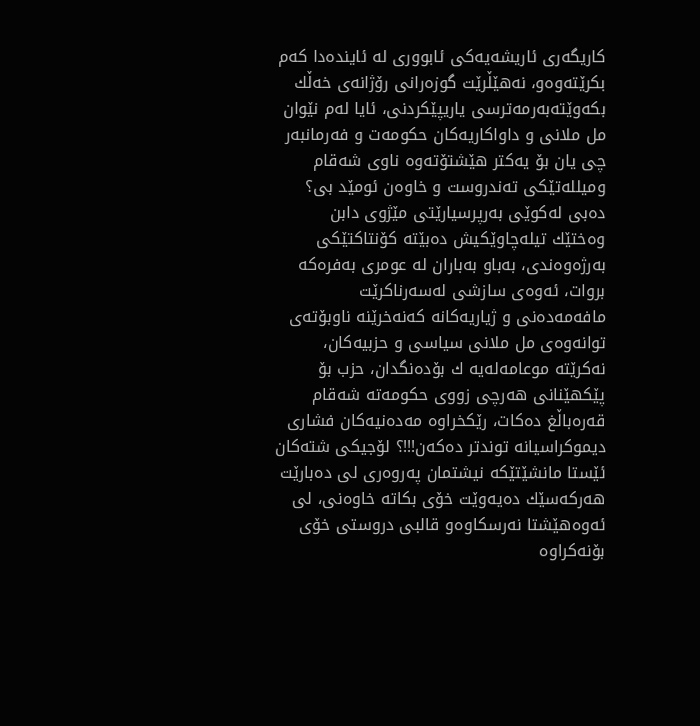كاریگه‌ری ئاریشه‌یه‌كی ئابووری له‌ ئاینده‌دا كه‌م بكرێته‌وه‌و، نه‌هێڵرێت گوزه‌رانی رۆژانه‌ی خه‌ڵك بكه‌وێته‌به‌رمه‌ترسی یاریپێكردنی، ئایا له‌م نێوان مل ملانی و داواكاریه‌كان حكومه‌ت و فه‌رمانبه‌ر چی یان بۆ یه‌كتر هێشتۆته‌وه‌ ناوی شه‌قام ومیلله‌تێكی ته‌ندروست و خاوه‌ن ئومێد بی؟ ده‌بی له‌كوێی به‌رپرسیارێتی مێژوی دابن وه‌ختێك تیله‌چاوێكیش ده‌بێته‌ كۆنتاكتێكی به‌رژه‌وه‌ندی، به‌باو به‌باران له‌ عومری به‌فره‌كه‌ بروات، ئه‌وه‌ی سازشی له‌سه‌رناكرێت مافه‌مه‌ده‌نی و ژیاریه‌كانه‌ كه‌نه‌خرێنه‌ ناوبۆته‌ی توانه‌وه‌ی مل ملانی سیاسی و حزبیه‌كان، نه‌كرێته‌ موعامه‌له‌یه‌ ك بۆده‌نگدان، حزب بۆ پێكهێنانی هه‌رچی زووی حكومه‌ته‌ شه‌قام قه‌ره‌باڵغ ده‌كات، رێكخراوه‌ مه‌ده‌نیه‌كان فشاری دیموكراسیانه‌ توندتر ده‌كه‌ن!!!؟ لۆجیكی شته‌كان ئێستا مانشێتێكه‌ نیشتمان په‌روه‌ری لی ده‌بارێت هه‌ركه‌سێك ده‌یه‌وێت خۆی بكاته‌ خاوه‌نی، لی ئه‌وه‌هێشتا نه‌رسكاوه‌و قالبی دروستی خۆی بۆنه‌كراوه‌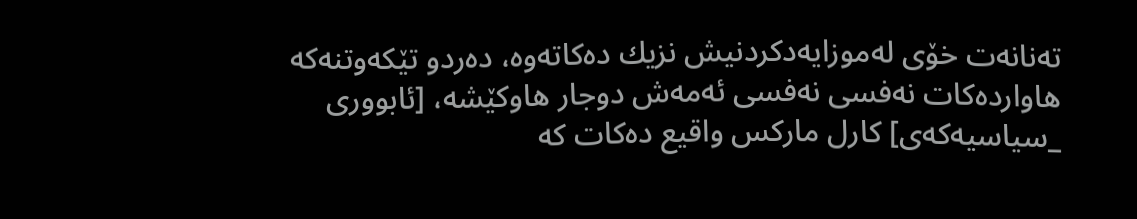ته‌نانه‌ت خۆی له‌موزایه‌دكردنیش نزیك ده‌كاته‌وه‌، ده‌ردو تێكه‌وتنه‌كه‌ هاوارده‌كات نه‌فسی نه‌فسی ئه‌مه‌ش دوجار هاوكێشه‌، [ئابووری _سیاسیه‌كه‌ی] كارل ماركس واقیع ده‌كات كه‌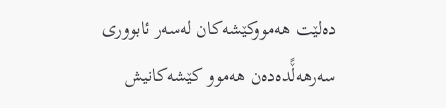ده‌لێت هه‌مووكێشه‌كان له‌سه‌ر ئابووری سه‌رهه‌ڵًده‌ده‌ن هه‌موو كێشه‌كانیش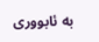به‌ ئابووری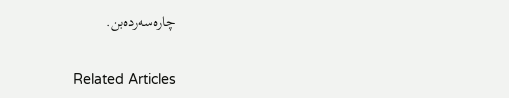چاره‌سه‌رده‌بن.

Related Articles